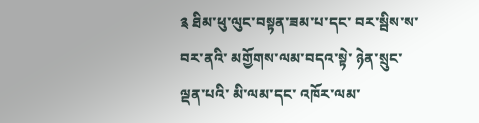༉ ཐིམ་ཕུ་ལུང་བསྟན་ཟམ་པ་དང་ བར་སྦིས་ས་བར་ནའི་ མགྱོགས་ལམ་བདའ་སྟེ་ ཉེན་སྲུང་ལྡན་པའི་ མི་ལམ་དང་ འཁོར་ལམ་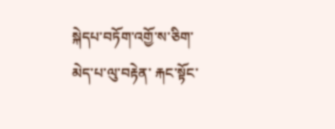སྐེདཔ་བཏོག་འགྱོ་ས་ཅིག་ མེད་པ་ལུ་བརྟེན་ རྐང་སྟོང་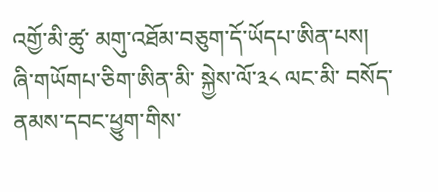འགྱོ་མི་ཚུ་ མགུ་འཐོམ་བཅུག་དོ་ཡོདཔ་ཨིན་པས།
ཞི་གཡོགཔ་ཅིག་ཨིན་མི་ སྐྱེས་ལོ་༣༨ ལང་མི་ བསོད་ནམས་དབང་ཕྱུག་གིས་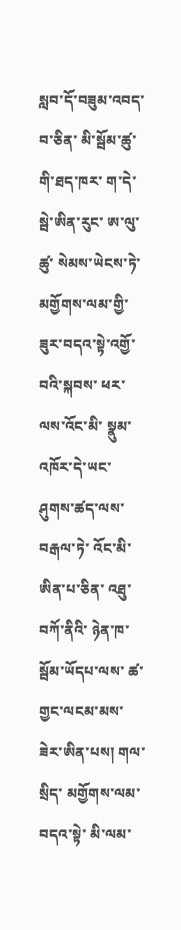སླབ་དོ་བཟུམ་འབད་བ་ཅིན་ མི་སྦོམ་ཚུ་གི་ཐད་ཁར་ ག་དེ་སྦེ་ཨིན་རུང་ ཨ་ལུ་ཚུ་ སེམས་ཡེངས་ཏེ་ མགྱོགས་ལམ་གྱི་ ཟུར་བདའ་སྟེ་འགྱོ་བའི་སྐབས་ ཕར་ལས་འོང་མི་ སྣུམ་འཁོར་དེ་ཡང་ ཤུགས་ཚད་ལས་བརྒལ་ཏེ་ འོང་མི་ཨིན་པ་ཅིན་ འཐུ་བཀོ་ནིའི་ ཉེན་ཁ་སྦོམ་ཡོདཔ་ལས་ ཚ་གྱང་ལངམ་མས་ཟེར་ཨིན་པས། གལ་སྲིད་ མགྱོགས་ལམ་བདའ་སྟེ་ མི་ལམ་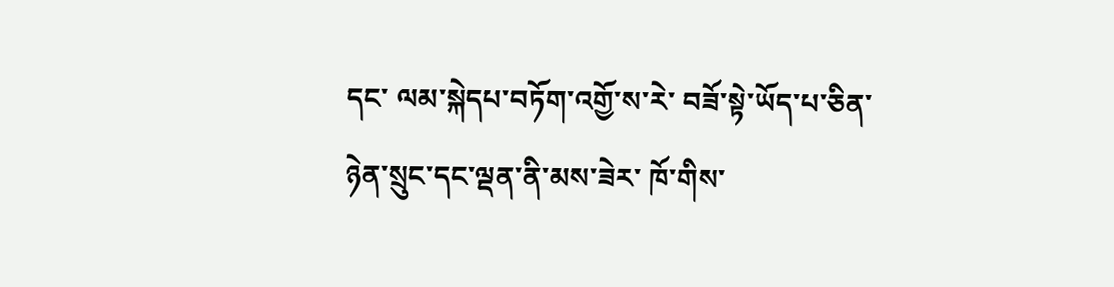དང་ ལམ་སྐེདཔ་བཏོག་འགྱོ་ས་རེ་ བཟོ་སྟེ་ཡོད་པ་ཅིན་ ཉེན་སྲུང་དང་ལྡན་ནི་མས་ཟེར་ ཁོ་གིས་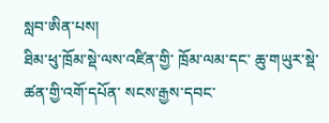སླབ་ཨིན་པས།
ཐིམ་ཕུ་ཁྲོམ་སྡེ་ལས་འཛིན་གྱི་ ཁྲོམ་ལམ་དང་ ཆུ་གཡུར་སྡེ་ཚན་གྱི་འགོ་དཔོན་ སངས་རྒྱས་དབང་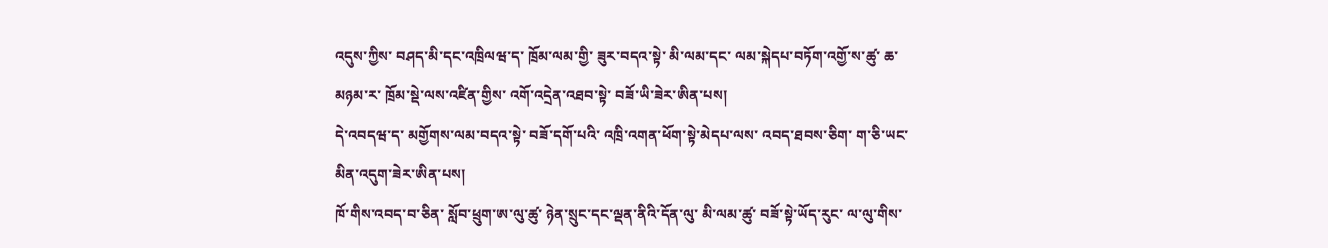འདུས་ཀྱིས་ བཤད་མི་དང་འཁྲིལཝ་ད་ ཁྲོམ་ལམ་གྱི་ ཟུར་བདའ་སྟེ་ མི་ལམ་དང་ ལམ་སྐེདཔ་བཏོག་འགྱོ་ས་ཚུ་ ཆ་མཉམ་ར་ ཁྲོམ་སྡེ་ལས་འཛིན་གྱིས་ འགོ་འདྲེན་འཐབ་སྟེ་ བཟོ་ཡི་ཟེར་ཨིན་པས།
དེ་འབདཝ་ད་ མགྱོགས་ལམ་བདའ་སྟེ་ བཟོ་དགོ་པའི་ འཁྲི་འགན་ཕོག་སྟེ་མེདཔ་ལས་ འབད་ཐབས་ཅིག་ ག་ཅི་ཡང་ མིན་འདུག་ཟེར་ཨིན་པས།
ཁོ་གིས་འབད་བ་ཅིན་ སློབ་ཕྲུག་ཨ་ལུ་ཚུ་ ཉེན་སྲུང་དང་ལྡན་ནིའི་དོན་ལུ་ མི་ལམ་ཚུ་ བཟོ་སྟེ་ཡོད་རུང་ ལ་ལུ་གིས་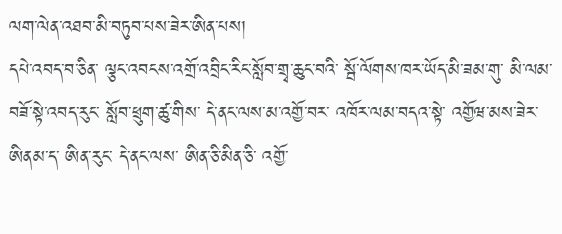ལག་ལེན་འཐབ་མི་བཏུབ་པས་ཟེར་ཨིན་པས།
དཔེ་འབད་བ་ཅིན་ ལྕང་འབངས་འགྲོ་འབྲིང་རིང་སློབ་གྲྭ་ཆུང་བའི་ སྦོ་ལོགས་ཁར་ཡོད་མི་ཟམ་གུ་ མི་ལམ་བཟོ་སྟེ་འབད་རུང་ སློབ་ཕྲུག་ཚུ་གིས་ དེ་ནང་ལས་མ་འགྱོ་བར་ འཁོར་ལམ་བདའ་སྟེ་ འགྱོཝ་མས་ཟེར་ཨིནམ་ད་ ཨིན་རུང་ དེ་ནང་ལས་ ཨིན་ཅི་མིན་ཅི་ འགྱོ་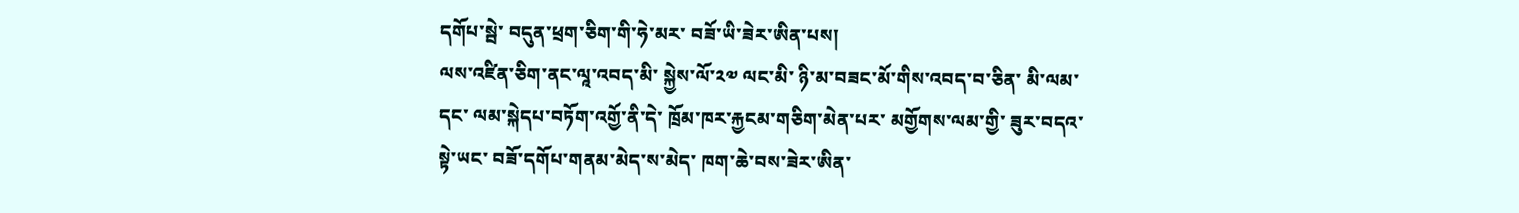དགོཔ་སྦེ་ བདུན་ཕྲག་ཅིག་གི་ཧེ་མར་ བཟོ་ཡི་ཟེར་ཨིན་པས།
ལས་འཛིན་ཅིག་ནང་ལཱ་འབད་མི་ སྐྱེས་ལོ་༢༧ ལང་མི་ ཉི་མ་བཟང་མོ་གིས་འབད་བ་ཅིན་ མི་ལམ་དང་ ལམ་སྐེདཔ་བཏོག་འགྱོ་ནི་དེ་ ཁྲོམ་ཁར་རྐྱངམ་གཅིག་མེན་པར་ མགྱོགས་ལམ་གྱི་ ཟུར་བདའ་སྟེ་ཡང་ བཟོ་དགོཔ་གནམ་མེད་ས་མེད་ ཁག་ཆེ་བས་ཟེར་ཨིན་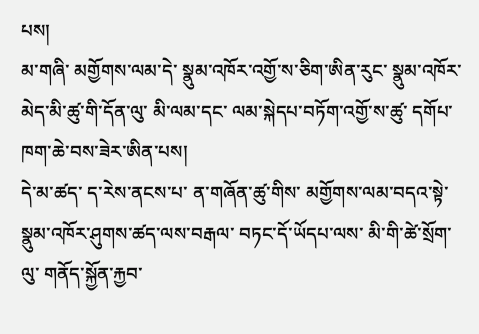པས།
མ་གཞི་ མགྱོགས་ལམ་དེ་ སྣུམ་འཁོར་འགྱོ་ས་ཅིག་ཨིན་རུང་ སྣུམ་འཁོར་མེད་མི་ཚུ་གི་དོན་ལུ་ མི་ལམ་དང་ ལམ་སྐེདཔ་བཏོག་འགྱོ་ས་ཚུ་ དགོཔ་ཁག་ཆེ་བས་ཟེར་ཨིན་པས།
དེ་མ་ཚད་ ད་རེས་ནངས་པ་ ན་གཞོན་ཚུ་གིས་ མགྱོགས་ལམ་བདའ་སྟེ་ སྣུམ་འཁོར་ཤུགས་ཚད་ལས་བརྒལ་ བཏང་དོ་ཡོདཔ་ལས་ མི་གི་ཚེ་སྲོག་ལུ་ གནོད་སྐྱོན་རྐྱབ་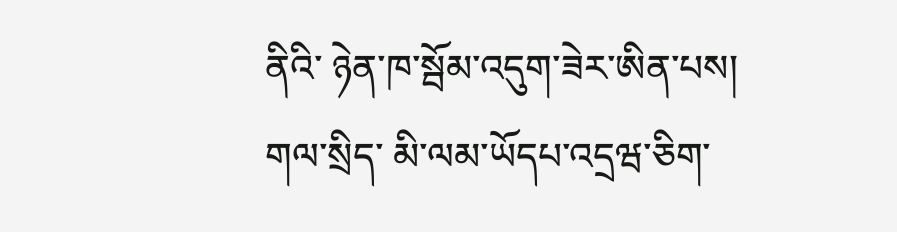ནིའི་ ཉེན་ཁ་སྦོམ་འདུག་ཟེར་ཨིན་པས།
གལ་སྲིད་ མི་ལམ་ཡོདཔ་འདྲཝ་ཅིག་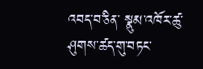འབད་བ་ཅིན་ སྣུམ་འཁོར་ཚུ་ ཤུགས་ཚད་གུ་བཏང་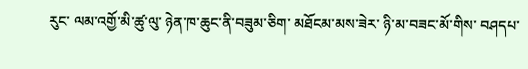རུང་ ལམ་འགྱོ་མི་ཚུ་ལུ་ ཉེན་ཁ་ཆུང་ནི་བཟུམ་ཅིག་ མཐོངམ་མས་ཟེར་ ཉི་མ་བཟང་མོ་གིས་ བཤདཔ་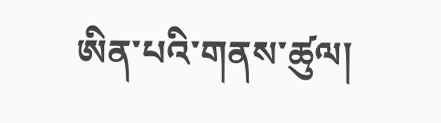ཨིན་པའི་གནས་ཚུལ།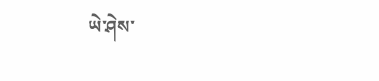ཡེ་ཤེས་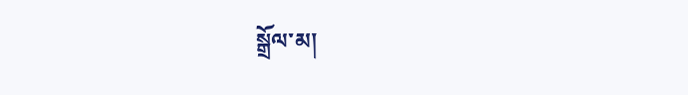སྒྲོལ་མ།